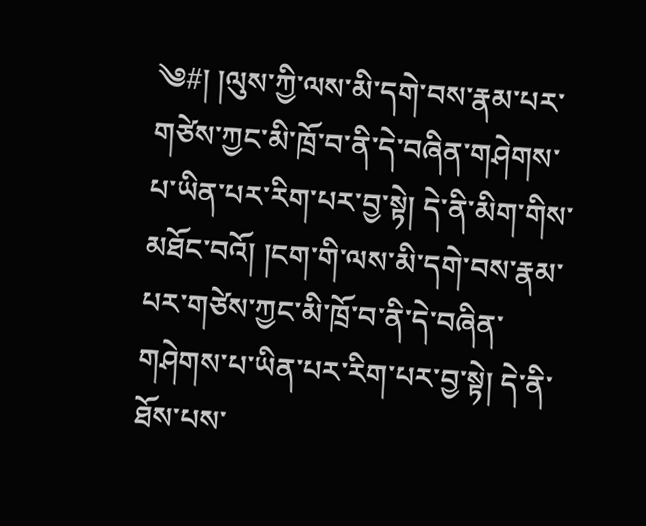༄#། །ལུས་ཀྱི་ལས་མི་དགེ་བས་རྣམ་པར་གཙེས་ཀྱང་མི་ཁྲོ་བ་ནི་དེ་བཞིན་གཤེགས་པ་ཡིན་པར་རིག་པར་བྱ་སྟེ། དེ་ནི་མིག་གིས་མཐོང་བའོ། །ངག་གི་ལས་མི་དགེ་བས་རྣམ་པར་གཙེས་ཀྱང་མི་ཁྲོ་བ་ནི་དེ་བཞིན་གཤེགས་པ་ཡིན་པར་རིག་པར་བྱ་སྟེ། དེ་ནི་ཐོས་པས་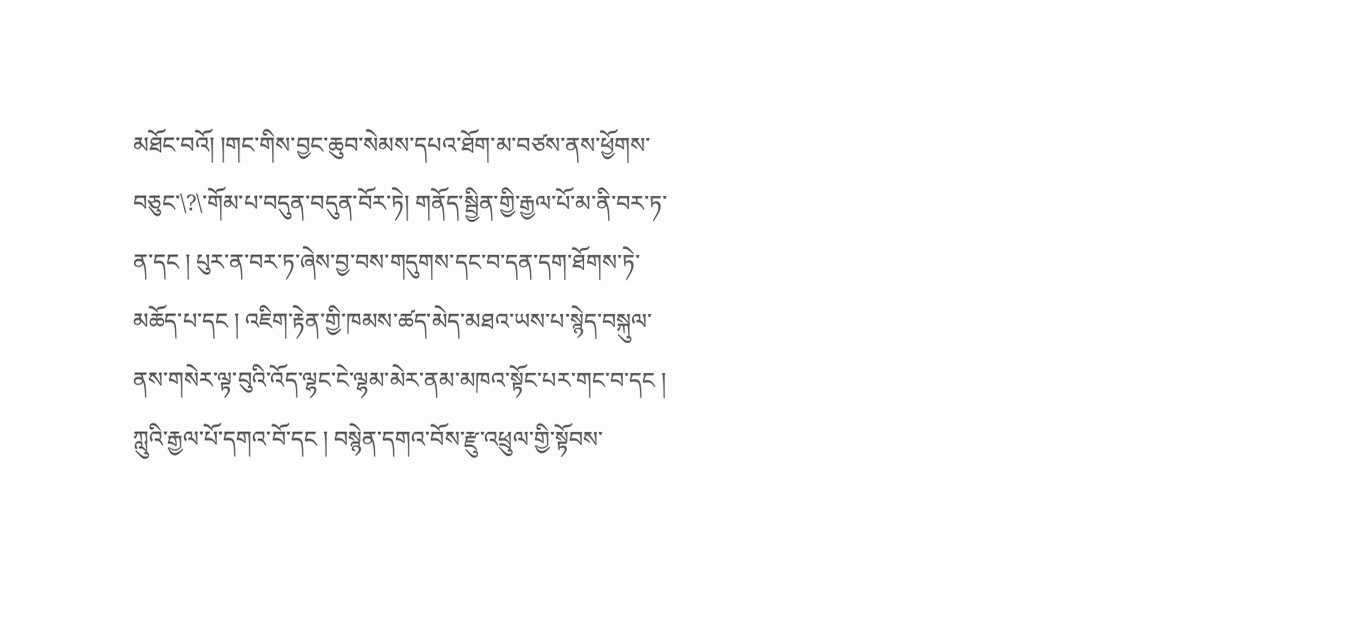མཐོང་བའོ། །གང་གིས་བྱང་ཆུབ་སེམས་དཔའ་ཐོག་མ་བཙས་ནས་ཕྱོགས་བཅུང་\?\་གོམ་པ་བདུན་བདུན་བོར་ཏེ། གནོད་སྦྱིན་གྱི་རྒྱལ་པོ་མ་ནི་བར་ཏ་ན་དང ། པུར་ན་བར་ཏ་ཞེས་བྱ་བས་གདུགས་དང་བ་དན་དག་ཐོགས་ཏེ་མཆོད་པ་དང ། འཇིག་རྟེན་གྱི་ཁམས་ཚད་མེད་མཐའ་ཡས་པ་སྙེད་བསྐུལ་ནས་གསེར་ལྟ་བུའི་འོད་ལྷང་ངེ་ལྷམ་མེར་ནམ་མཁའ་སྟོང་པར་གང་བ་དང ། ཀླུའི་རྒྱལ་པོ་དགའ་བོ་དང ། བསྙེན་དགའ་བོས་རྫུ་འཕྲུལ་གྱི་སྟོབས་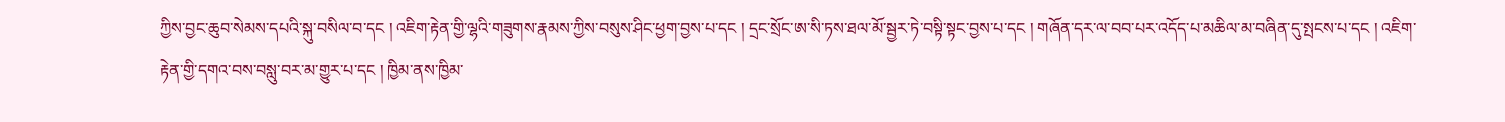ཀྱིས་བྱང་ཆུབ་སེམས་དཔའི་སྐུ་བསིལ་བ་དང ། འཇིག་རྟེན་གྱི་ལྷའི་གཟུགས་རྣམས་ཀྱིས་བསུས་ཤིང་ཕྱག་བྱས་པ་དང ། དྲང་སྲོང་ཨ་སི་ཏས་ཐལ་མོ་སྦྱར་ཏེ་བསྟི་སྟང་བྱས་པ་དང ། གཞོན་དར་ལ་བབ་པར་འདོད་པ་མཆིལ་མ་བཞིན་དུ་སྤངས་པ་དང ། འཇིག་རྟེན་གྱི་དགའ་བས་བསླུ་བར་མ་གྱུར་པ་དང ། ཁྱིམ་ནས་ཁྱིམ་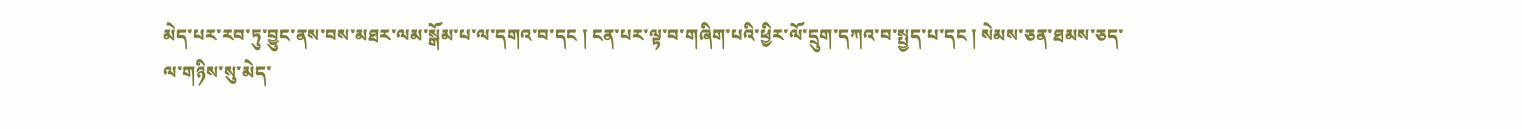མེད་པར་རབ་ཏུ་བྱུང་ནས་བས་མཐར་ལམ་སྒོམ་པ་ལ་དགའ་བ་དང ། ངན་པར་ལྟ་བ་གཞིག་པའི་ཕྱིར་ལོ་དྲུག་དཀའ་བ་སྤྱད་པ་དང ། སེམས་ཅན་ཐམས་ཅད་ལ་གཉིས་སུ་མེད་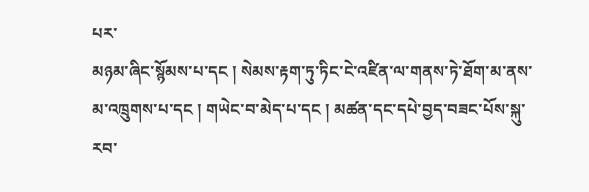པར་
མཉམ་ཞིང་སྙོམས་པ་དང ། སེམས་རྟག་ཏུ་ཏིང་ངེ་འཛིན་ལ་གནས་ཏེ་ཐོག་མ་ནས་མ་འཁྲུགས་པ་དང ། གཡེང་བ་མེད་པ་དང ། མཚན་དང་དཔེ་བྱད་བཟང་པོས་སྐུ་རབ་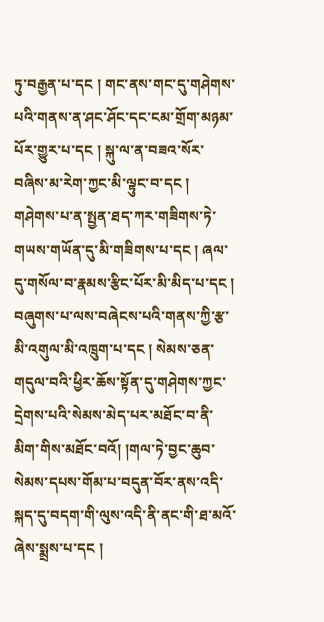ཏུ་བརྒྱན་པ་དང ། གང་ནས་གང་དུ་གཤེགས་པའི་གནས་ན་ཤང་ཤོང་དང་ངམ་གྲོག་མཉམ་པོར་གྱུར་པ་དང ། སྐུ་ལ་ན་བཟའ་སོར་བཞིས་མ་རེག་ཀྱང་མི་ལྟུང་བ་དང ། གཤེགས་པ་ན་སྤྱན་ཐད་ཀར་གཟིགས་ཏེ་གཡས་གཡོན་དུ་མི་གཟིགས་པ་དང ། ཞལ་དུ་གསོལ་བ་རྣམས་རྩིང་པོར་མི་མིད་པ་དང ། བཞུགས་པ་ལས་བཞེངས་པའི་གནས་ཀྱི་རྩ་མི་འགུལ་མི་འཁྲུག་པ་དང ། སེམས་ཅན་གདུལ་བའི་ཕྱིར་ཆོས་སྟོན་དུ་གཤེགས་ཀྱང་དྲེགས་པའི་སེམས་མེད་པར་མཐོང་བ་ནི་མིག་གིས་མཐོང་བའོ། །གལ་ཏེ་བྱང་ཆུབ་སེམས་དཔས་གོམ་པ་བདུན་བོར་ནས་འདི་སྐད་དུ་བདག་གི་ལུས་འདི་ནི་ནང་གི་ཐ་མའོ་ཞེས་སྨྲས་པ་དང །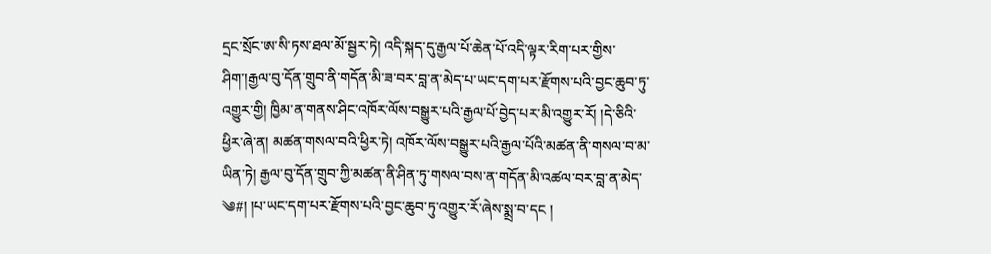དྲང་སྲོང་ཨ་སི་ཏས་ཐལ་མོ་སྦྱར་ཏེ། འདི་སྐད་དུ་རྒྱལ་པོ་ཆེན་པོ་འདི་ལྟར་རིག་པར་གྱིས་ཤིག་།རྒྱལ་བུ་དོན་གྲུབ་ནི་གདོན་མི་ཟ་བར་བླ་ན་མེད་པ་ཡང་དག་པར་རྫོགས་པའི་བྱང་ཆུབ་ཏུ་འགྱུར་གྱི། ཁྱིམ་ན་གནས་ཤིང་འཁོར་ལོས་བསྒྱུར་པའི་རྒྱལ་པོ་བྱེད་པར་མི་འགྱུར་རོ། །དེ་ཅིའི་ཕྱིར་ཞེ་ན། མཚན་གསལ་བའི་ཕྱིར་ཏེ། འཁོར་ལོས་བསྒྱུར་པའི་རྒྱལ་པོའི་མཚན་ནི་གསལ་བ་མ་ཡིན་ཏེ། རྒྱལ་བུ་དོན་གྲུབ་ཀྱི་མཚན་ནི་ཤིན་ཏུ་གསལ་བས་ན་གདོན་མི་འཚལ་བར་བླ་ན་མེད་
༄#། །པ་ཡང་དག་པར་རྫོགས་པའི་བྱང་ཆུབ་ཏུ་འགྱུར་རོ་ཞེས་སྨྲ་བ་དང །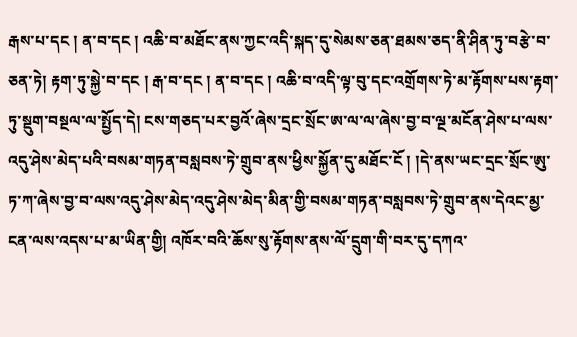རྒས་པ་དང ། ན་བ་དང ། འཆི་བ་མཐོང་ནས་ཀྱང་འདི་སྐད་དུ་སེམས་ཅན་ཐམས་ཅད་ནི་ཤིན་ཏུ་བརྩེ་བ་ཅན་ཏེ། རྟག་ཏུ་སྐྱེ་བ་དང ། རྒ་བ་དང ། ན་བ་དང ། འཆི་བ་འདི་ལྟ་བུ་དང་འགྲོགས་ཏེ་མ་རྟོགས་པས་རྟག་ཏུ་སྡུག་བསྔལ་ལ་སྤྱོད་དེ། ངས་གཅད་པར་བྱའོ་ཞེས་དྲང་སྲོང་ཨ་ལ་ལ་ཞེས་བྱ་བ་ལྔ་མངོན་ཤེས་པ་ལས་འདུ་ཤེས་མེད་པའི་བསམ་གཏན་བསླབས་ཏེ་གྲུབ་ནས་ཕྱིས་སྐྱོན་དུ་མཐོང་ངོ ། །དེ་ནས་ཡང་དྲང་སྲོང་ཨུ་ཏ་ཀ་ཞེས་བྱ་བ་ལས་འདུ་ཤེས་མེད་འདུ་ཤེས་མེད་མིན་གྱི་བསམ་གཏན་བསླབས་ཏེ་གྲུབ་ནས་དེའང་མྱ་ངན་ལས་འདས་པ་མ་ཡིན་གྱི། འཁོར་བའི་ཆོས་སུ་རྟོགས་ནས་ལོ་དྲུག་གི་བར་དུ་དཀའ་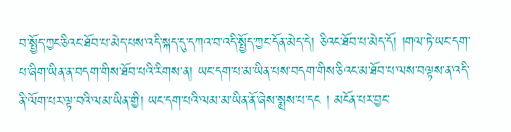བ་སྤྱོད་ཀྱང་ཅིའང་ཐོབ་པ་མེད་པས་འདི་སྐད་དུ་དཀའ་བ་འདི་སྤྱོད་ཀྱང་དོན་མེད་དེ། ཅིའང་ཐོབ་པ་མེད་དོ། །གལ་ཏེ་ཡང་དག་པ་ཞིག་ཡིན་ན་བདག་གིས་ཐོབ་པའི་རིགས་ན། ཡང་དག་པ་མ་ཡིན་པས་བདག་གིས་ཅིའང་མ་ཐོབ་པ་ལས་བལྟས་ན་འདི་ནི་ལོག་པར་ལྟ་བའི་ལམ་ཡིན་གྱི། ཡང་དག་པའི་ལམ་མ་ཡིན་ནོ་ཞེས་སྨྲས་པ་དང ། མངོན་པར་བྱང་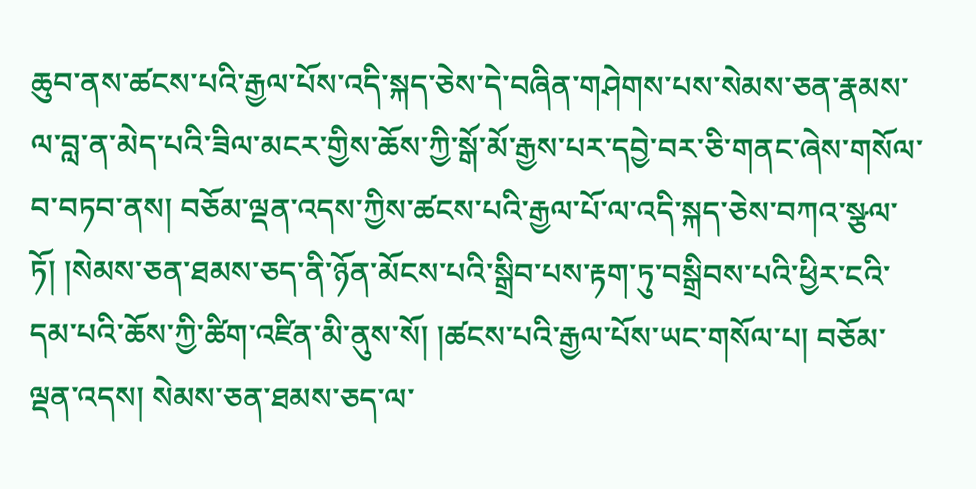ཆུབ་ནས་ཚངས་པའི་རྒྱལ་པོས་འདི་སྐད་ཅེས་དེ་བཞིན་གཤེགས་པས་སེམས་ཅན་རྣམས་ལ་བླ་ན་མེད་པའི་ཟིལ་མངར་གྱིས་ཆོས་ཀྱི་སྒོ་མོ་རྒྱས་པར་དབྱེ་བར་ཅི་གནང་ཞེས་གསོལ་
བ་བཏབ་ནས། བཅོམ་ལྡན་འདས་ཀྱིས་ཚངས་པའི་རྒྱལ་པོ་ལ་འདི་སྐད་ཅེས་བཀའ་སྩལ་ཏོ། །སེམས་ཅན་ཐམས་ཅད་ནི་ཉོན་མོངས་པའི་སྒྲིབ་པས་རྟག་ཏུ་བསྒྲིབས་པའི་ཕྱིར་ངའི་དམ་པའི་ཆོས་ཀྱི་ཚིག་འཛིན་མི་ནུས་སོ། །ཚངས་པའི་རྒྱལ་པོས་ཡང་གསོལ་པ། བཅོམ་ལྡན་འདས། སེམས་ཅན་ཐམས་ཅད་ལ་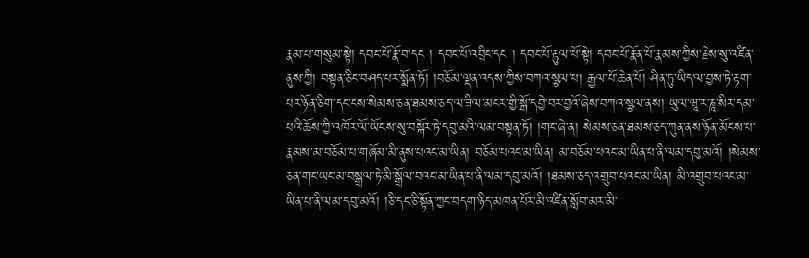རྣམ་པ་གསུམ་སྟེ། དབང་པོ་རྣོ་བ་དང ། དབང་པོ་འབྲིང་དང ། དབང་པོ་རྟུལ་པོ་སྟེ། དབང་པོ་རྣོན་པོ་རྣམས་ཀྱིས་རྗེས་སུ་འཛིན་ནུས་ཀྱི། བསྟན་ཅིང་བཤད་པར་སྨོན་ཏོ། །བཅོམ་ལྡན་འདས་ཀྱིས་བཀའ་སྩལ་པ། རྒྱལ་པོ་ཆེན་པོ། ཤིན་ཏུ་ཡིད་ལ་བྱས་ཏེ་རྟག་པར་ཉོན་ཅིག་དང་ངས་སེམས་ཅན་ཐམས་ཅད་ལ་ཟིལ་མངར་གྱི་སྒོ་དབྱེ་བར་བྱའོ་ཞེས་བཀའ་སྩལ་ནས། ཡུལ་ཝཱ་ར་ཎཱ་སིར་དམ་པའི་ཆོས་ཀྱི་འཁོར་ལོ་ཡོངས་སུ་བསྐོར་ཏེ་དབུ་མའི་ལམ་བསྟན་ཏོ། །གང་ཞེ་ན། སེམས་ཅན་ཐམས་ཅད་ཀུན་ནས་ཉོན་མོངས་པ་རྣམས་མ་བཅོམ་པ་གཞོམ་མི་ནུས་པའང་མ་ཡིན། བཅོམ་པའང་མ་ཡིན། མ་བཅོམ་པའང་མ་ཡིན་པ་ནི་ལམ་དབུ་མའོ། །སེམས་ཅན་གང་ཡང་མ་བསྒྲལ་ཏེ་མི་སྒྲོལ་བའང་མ་ཡིན་པ་ནི་ལམ་དབུ་མའོ། །ཐམས་ཅད་འགྲུབ་པའང་མ་ཡིན། མི་འགྲུབ་པའང་མ་ཡིན་པ་ནི་ལམ་དབུ་མའོ། །ཅི་དང་ཅི་སྟོན་ཀྱང་བདག་ཉིད་མཁན་པོར་མི་འཛིན་སློབ་མར་མི་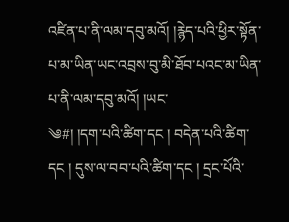འཛིན་པ་ནི་ལམ་དབུ་མའོ། །རྙེད་པའི་ཕྱིར་སྟོན་པ་མ་ཡིན་ཡང་འབྲས་བུ་མི་ཐོབ་པའང་མ་ཡིན་པ་ནི་ལམ་དབུ་མའོ། །ཡང་
༄#། །དག་པའི་ཚིག་དང ། བདེན་པའི་ཚིག་དང ། དུས་ལ་བབ་པའི་ཚིག་དང ། དྲང་པོའི་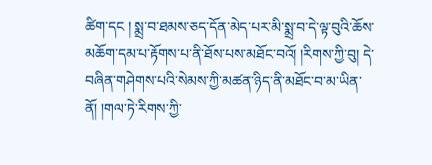ཚིག་དང ། སྨྲ་བ་ཐམས་ཅད་དོན་མེད་པར་མི་སྨྲ་བ་དེ་ལྟ་བུའི་ཆོས་མཆོག་དམ་པ་རྟོགས་པ་ནི་ཐོས་པས་མཐོང་བའོ། །རིགས་ཀྱི་བུ། དེ་བཞིན་གཤེགས་པའི་སེམས་ཀྱི་མཚན་ཉིད་ནི་མཐོང་བ་མ་ཡིན་ནོ། །གལ་ཏེ་རིགས་ཀྱི་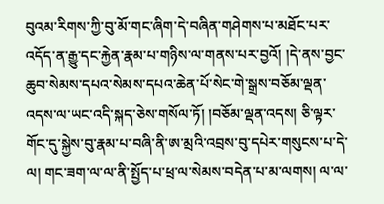བུའམ་རིགས་ཀྱི་བུ་མོ་གང་ཞིག་དེ་བཞིན་གཤེགས་པ་མཐོང་པར་འདོད་ན་རྒྱུ་དང་རྐྱེན་རྣམ་པ་གཉིས་ལ་གནས་པར་བྱའོ། །དེ་ནས་བྱང་ཆུབ་སེམས་དཔའ་སེམས་དཔའ་ཆེན་པོ་སེང་གེ་སྒྲས་བཅོམ་ལྡན་འདས་ལ་ཡང་འདི་སྐད་ཅེས་གསོལ་ཏོ། །བཅོམ་ལྡན་འདས། ཅི་ལྟར་གོང་དུ་སྐྱེས་བུ་རྣམ་པ་བཞི་ནི་ཨ་མྲའི་འབྲས་བུ་དཔེར་གསུངས་པ་དེ་ལ། གང་ཟག་ལ་ལ་ནི་སྤྱོད་པ་ཕྲ་ལ་སེམས་བདེན་པ་མ་ལགས། ལ་ལ་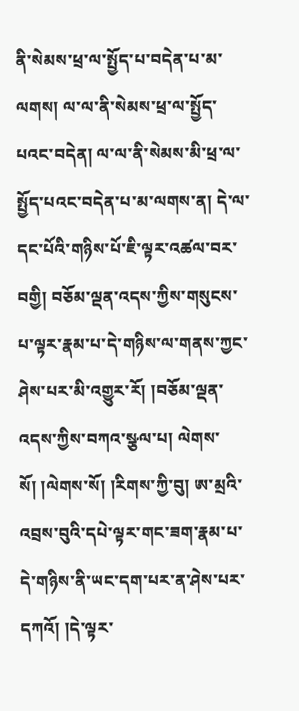ནི་སེམས་ཕྲ་ལ་སྤྱོད་པ་བདེན་པ་མ་ལགས། ལ་ལ་ནི་སེམས་ཕྲ་ལ་སྤྱོད་པའང་བདེན། ལ་ལ་ནི་སེམས་མི་ཕྲ་ལ་སྤྱོད་པའང་བདེན་པ་མ་ལགས་ན། དེ་ལ་དང་པོའི་གཉིས་པོ་ཇི་ལྟར་འཚལ་བར་བགྱི། བཅོམ་ལྡན་འདས་ཀྱིས་གསུངས་པ་ལྟར་རྣམ་པ་དེ་གཉིས་ལ་གནས་ཀྱང་ཤེས་པར་མི་འགྱུར་རོ། །བཅོམ་ལྡན་འདས་ཀྱིས་བཀའ་སྩལ་པ། ལེགས་སོ། །ལེགས་སོ། །རིགས་ཀྱི་བུ། ཨ་མྲའི་འབྲས་བུའི་དཔེ་ལྟར་གང་ཟག་རྣམ་པ་དེ་གཉིས་ནི་ཡང་དག་པར་ན་ཤེས་པར་དཀའོ། །དེ་ལྟར་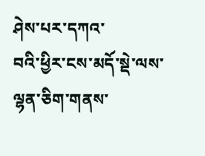ཤེས་པར་དཀའ་
བའི་ཕྱིར་ངས་མདོ་སྡེ་ལས་ལྷན་ཅིག་གནས་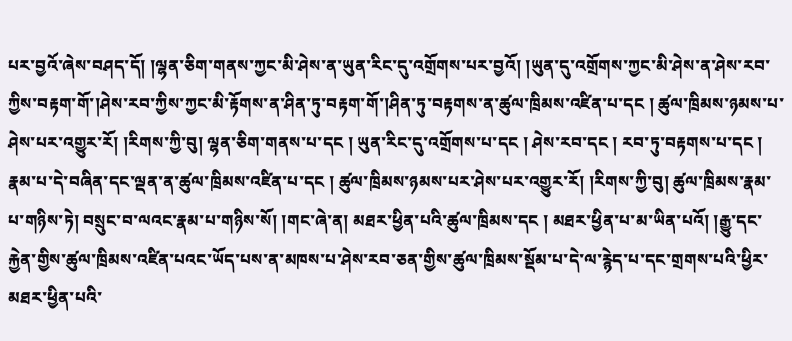པར་བྱའོ་ཞེས་བཤད་དོ། །ལྷན་ཅིག་གནས་ཀྱང་མི་ཤེས་ན་ཡུན་རིང་དུ་འགྲོགས་པར་བྱའོ། །ཡུན་དུ་འགྲོགས་ཀྱང་མི་ཤེས་ན་ཤེས་རབ་ཀྱིས་བརྟག་གོ་།ཤེས་རབ་ཀྱིས་ཀྱང་མི་རྟོགས་ན་ཤིན་ཏུ་བརྟག་གོ་།ཤིན་ཏུ་བརྟགས་ན་ཚུལ་ཁྲིམས་འཛིན་པ་དང ། ཚུལ་ཁྲིམས་ཉམས་པ་ཤེས་པར་འགྱུར་རོ། །རིགས་ཀྱི་བུ། ལྷན་ཅིག་གནས་པ་དང ། ཡུན་རིང་དུ་འགྲོགས་པ་དང ། ཤེས་རབ་དང ། རབ་ཏུ་བརྟགས་པ་དང ། རྣམ་པ་དེ་བཞིན་དང་ལྡན་ན་ཚུལ་ཁྲིམས་འཛིན་པ་དང ། ཚུལ་ཁྲིམས་ཉམས་པར་ཤེས་པར་འགྱུར་རོ། །རིགས་ཀྱི་བུ། ཚུལ་ཁྲིམས་རྣམ་པ་གཉིས་ཏེ། བསྲུང་བ་ལའང་རྣམ་པ་གཉིས་སོ། །གང་ཞེ་ན། མཐར་ཕྱིན་པའི་ཚུལ་ཁྲིམས་དང ། མཐར་ཕྱིན་པ་མ་ཡིན་པའོ། །རྒྱུ་དང་རྐྱེན་གྱིས་ཚུལ་ཁྲིམས་འཛིན་པའང་ཡོད་པས་ན་མཁས་པ་ཤེས་རབ་ཅན་གྱིས་ཚུལ་ཁྲིམས་སྡོམ་པ་དེ་ལ་རྙེད་པ་དང་གྲགས་པའི་ཕྱིར་མཐར་ཕྱིན་པའི་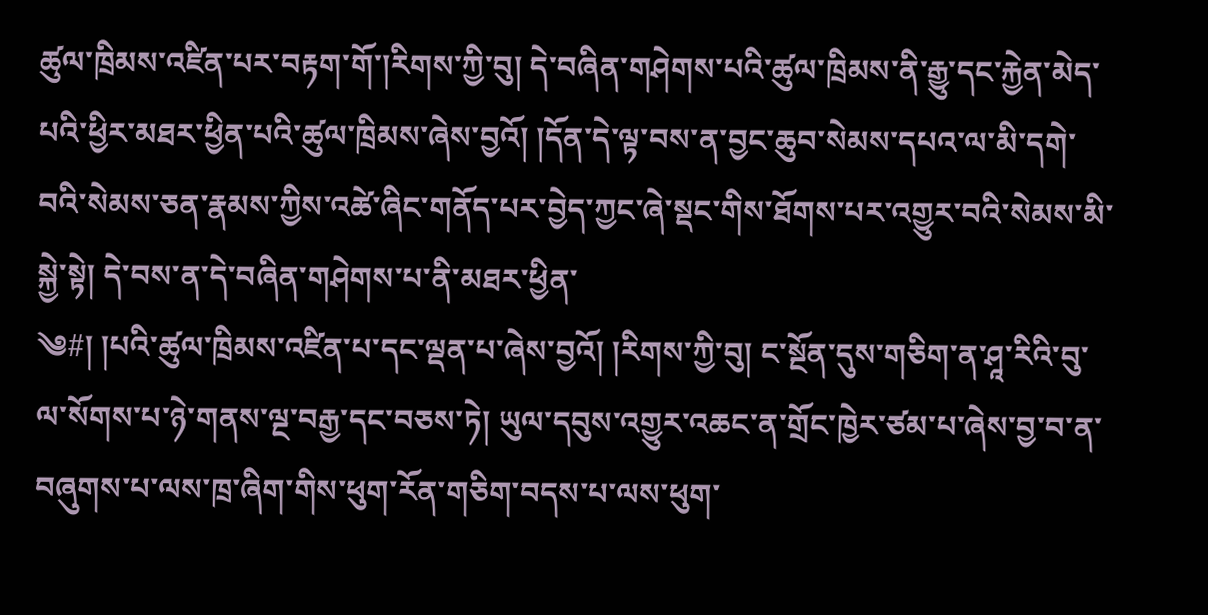ཚུལ་ཁྲིམས་འཛིན་པར་བརྟག་གོ་།རིགས་ཀྱི་བུ། དེ་བཞིན་གཤེགས་པའི་ཚུལ་ཁྲིམས་ནི་རྒྱུ་དང་རྐྱེན་མེད་པའི་ཕྱིར་མཐར་ཕྱིན་པའི་ཚུལ་ཁྲིམས་ཞེས་བྱའོ། །དོན་དེ་ལྟ་བས་ན་བྱང་ཆུབ་སེམས་དཔའ་ལ་མི་དགེ་བའི་སེམས་ཅན་རྣམས་ཀྱིས་འཚེ་ཞིང་གནོད་པར་བྱེད་ཀྱང་ཞེ་སྡང་གིས་ཐོགས་པར་འགྱུར་བའི་སེམས་མི་སྐྱེ་སྟེ། དེ་བས་ན་དེ་བཞིན་གཤེགས་པ་ནི་མཐར་ཕྱིན་
༄#། །པའི་ཚུལ་ཁྲིམས་འཛིན་པ་དང་ལྡན་པ་ཞེས་བྱའོ། །རིགས་ཀྱི་བུ། ང་སྔོན་དུས་གཅིག་ན་ཤཱ་རིའི་བུ་ལ་སོགས་པ་ཉེ་གནས་ལྔ་བརྒྱ་དང་བཅས་ཏེ། ཡུལ་དབུས་འགྱུར་འཆང་ན་གྲོང་ཁྱེར་ཙམ་པ་ཞེས་བྱ་བ་ན་བཞུགས་པ་ལས་ཁྲ་ཞིག་གིས་ཕུག་རོན་གཅིག་བདས་པ་ལས་ཕུག་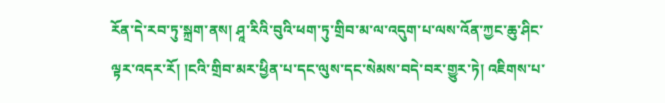རོན་དེ་རབ་ཏུ་སྐྲག་ནས། ཤཱ་རིའི་བུའི་ཕག་ཏུ་གྲིབ་མ་ལ་འདུག་པ་ལས་འོན་ཀྱང་ཆུ་ཤིང་ལྟར་འདར་རོ། །ངའི་གྲིབ་མར་ཕྱིན་པ་དང་ལུས་དང་སེམས་བདེ་བར་གྱུར་ཏེ། འཇིགས་པ་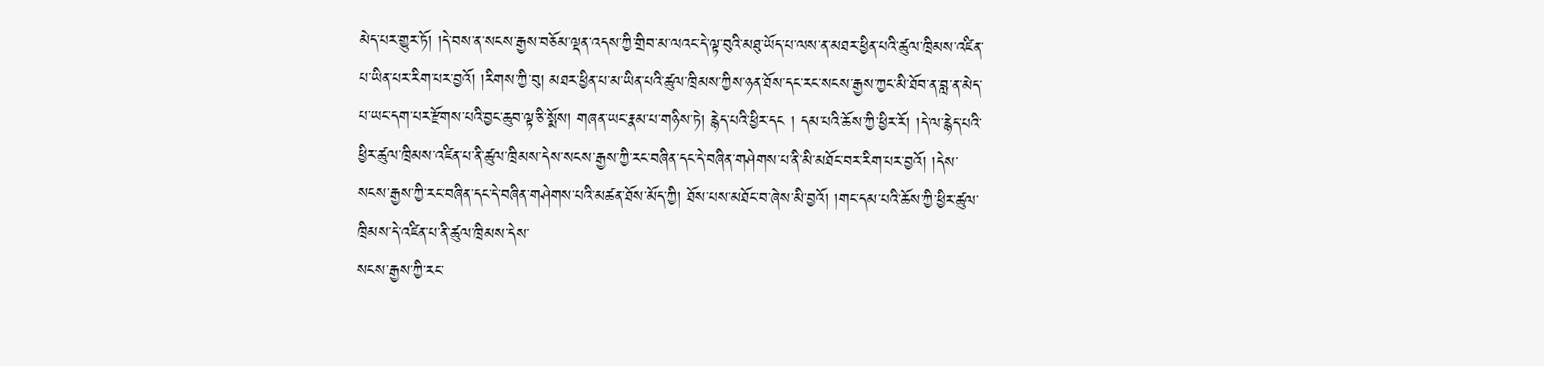མེད་པར་གྱུར་ཏོ། །དེ་བས་ན་སངས་རྒྱས་བཅོམ་ལྡན་འདས་ཀྱི་གྲིབ་མ་ལའང་དེ་ལྟ་བུའི་མཐུ་ཡོད་པ་ལས་ན་མཐར་ཕྱིན་པའི་ཚུལ་ཁྲིམས་འཛིན་པ་ཡིན་པར་རིག་པར་བྱའོ། །རིགས་ཀྱི་བུ། མཐར་ཕྱིན་པ་མ་ཡིན་པའི་ཚུལ་ཁྲིམས་ཀྱིས་ཉན་ཐོས་དང་རང་སངས་རྒྱས་ཀྱང་མི་ཐོབ་ན་བླ་ན་མེད་པ་ཡང་དག་པར་རྫོགས་པའི་བྱང་ཆུབ་ལྟ་ཅི་སྨོས། གཞན་ཡང་རྣམ་པ་གཉིས་ཏེ། རྙེད་པའི་ཕྱིར་དང ། དམ་པའི་ཆོས་ཀྱི་ཕྱིར་རོ། །དེ་ལ་རྙེད་པའི་ཕྱིར་ཚུལ་ཁྲིམས་འཛིན་པ་ནི་ཚུལ་ཁྲིམས་དེས་སངས་རྒྱས་ཀྱི་རང་བཞིན་དང་དེ་བཞིན་གཤེགས་པ་ནི་མི་མཐོང་བར་རིག་པར་བྱའོ། །དེས་སངས་རྒྱས་ཀྱི་རང་བཞིན་དང་དེ་བཞིན་གཤེགས་པའི་མཚན་ཐོས་མོད་ཀྱི། ཐོས་པས་མཐོང་བ་ཞེས་མི་བྱའོ། །གང་དམ་པའི་ཆོས་ཀྱི་ཕྱིར་ཚུལ་ཁྲིམས་དེ་འཛིན་པ་ནི་ཚུལ་ཁྲིམས་དེས་
སངས་རྒྱས་ཀྱི་རང་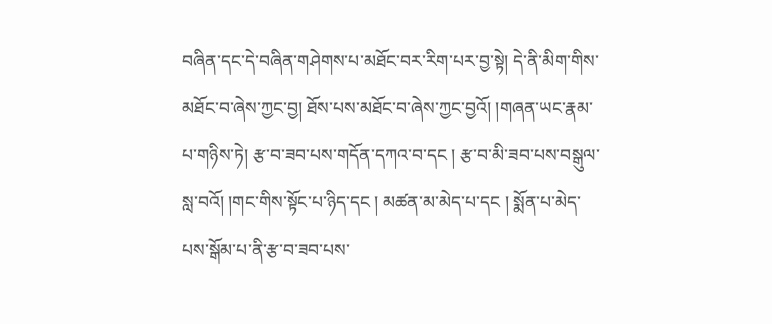བཞིན་དང་དེ་བཞིན་གཤེགས་པ་མཐོང་བར་རིག་པར་བྱ་སྟེ། དེ་ནི་མིག་གིས་མཐོང་བ་ཞེས་ཀྱང་བྱ། ཐོས་པས་མཐོང་བ་ཞེས་ཀྱང་བྱའོ། །གཞན་ཡང་རྣམ་པ་གཉིས་ཏེ། རྩ་བ་ཟབ་པས་གདོན་དཀའ་བ་དང ། རྩ་བ་མི་ཟབ་པས་བསྒུལ་སླ་བའོ། །གང་གིས་སྟོང་པ་ཉིད་དང ། མཚན་མ་མེད་པ་དང ། སྨོན་པ་མེད་པས་སྒོམ་པ་ནི་རྩ་བ་ཟབ་པས་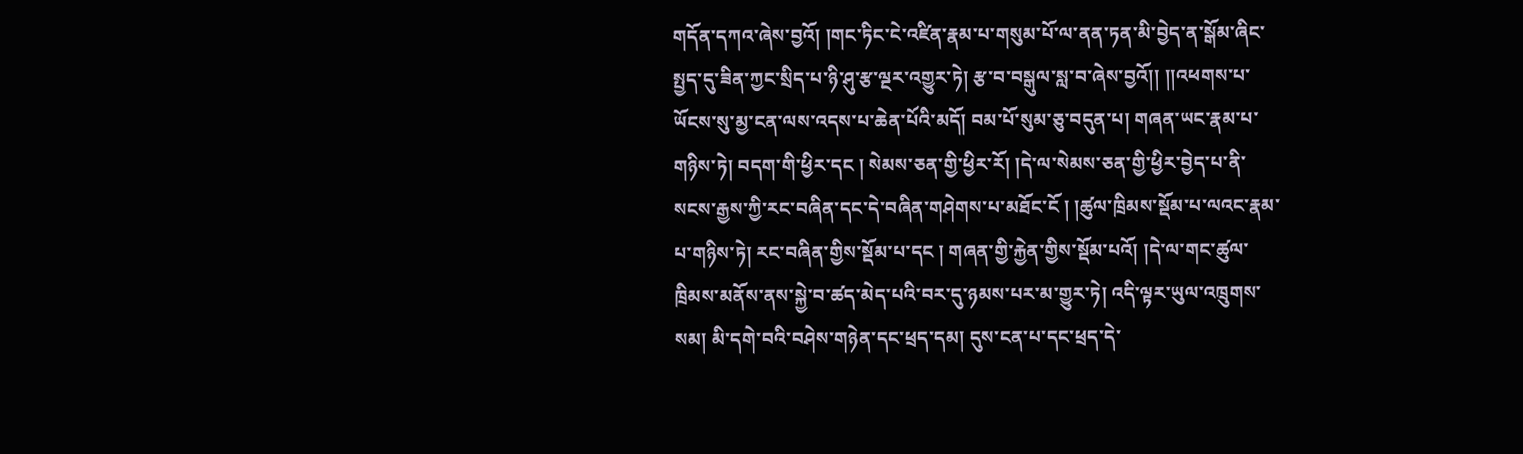གདོན་དཀའ་ཞེས་བྱའོ། །གང་ཏིང་ངེ་འཛིན་རྣམ་པ་གསུམ་པོ་ལ་ནན་ཏན་མི་བྱེད་ན་སྒོམ་ཞིང་སྤྱད་དུ་ཟིན་ཀྱང་སྲིད་པ་ཉི་ཤུ་རྩ་ལྔར་འགྱུར་ཏེ། རྩ་བ་བསྒུལ་སླ་བ་ཞེས་བྱའོ།། །།འཕགས་པ་ཡོངས་སུ་མྱ་ངན་ལས་འདས་པ་ཆེན་པོའི་མདོ། བམ་པོ་སུམ་ཅུ་བདུན་པ། གཞན་ཡང་རྣམ་པ་གཉིས་ཏེ། བདག་གི་ཕྱིར་དང ། སེམས་ཅན་གྱི་ཕྱིར་རོ། །དེ་ལ་སེམས་ཅན་གྱི་ཕྱིར་བྱེད་པ་ནི་སངས་རྒྱས་ཀྱི་རང་བཞིན་དང་དེ་བཞིན་གཤེགས་པ་མཐོང་ངོ ། །ཚུལ་ཁྲིམས་སྡོམ་པ་ལའང་རྣམ་པ་གཉིས་ཏེ། རང་བཞིན་གྱིས་སྡོམ་པ་དང ། གཞན་གྱི་རྐྱེན་གྱིས་སྡོམ་པའོ། །དེ་ལ་གང་ཚུལ་ཁྲིམས་མནོས་ནས་སྐྱེ་བ་ཚད་མེད་པའི་བར་དུ་ཉམས་པར་མ་གྱུར་ཏེ། འདི་ལྟར་ཡུལ་འཁྲུགས་སམ། མི་དགེ་བའི་བཤེས་གཉེན་དང་ཕྲད་དམ། དུས་ངན་པ་དང་ཕྲད་དེ་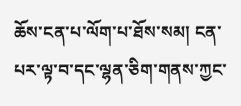ཆོས་ངན་པ་ལོག་པ་ཐོས་སམ། ངན་པར་ལྟ་བ་དང་ལྷན་ཅིག་གནས་ཀྱང་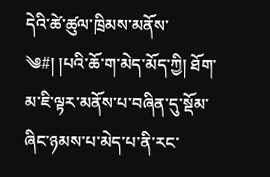དེའི་ཚེ་ཚུལ་ཁྲིམས་མནོས་
༄#། །པའི་ཆོ་ག་མེད་མོད་ཀྱི། ཐོག་མ་ཇི་ལྟར་མནོས་པ་བཞིན་དུ་སྡོམ་ཞིང་ཉམས་པ་མེད་པ་ནི་རང་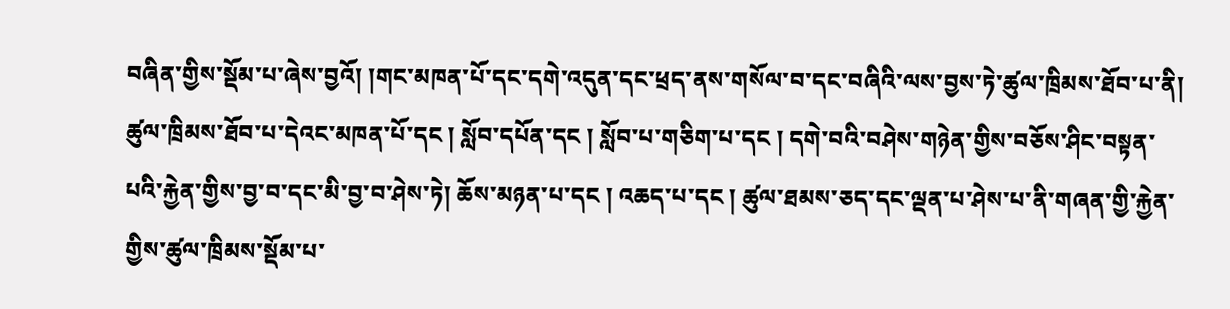བཞིན་གྱིས་སྡོམ་པ་ཞེས་བྱའོ། །གང་མཁན་པོ་དང་དགེ་འདུན་དང་ཕྲད་ནས་གསོལ་བ་དང་བཞིའི་ལས་བྱས་ཏེ་ཚུལ་ཁྲིམས་ཐོབ་པ་ནི། ཚུལ་ཁྲིམས་ཐོབ་པ་དེའང་མཁན་པོ་དང ། སློབ་དཔོན་དང ། སློབ་པ་གཅིག་པ་དང ། དགེ་བའི་བཤེས་གཉེན་གྱིས་བཅོས་ཤིང་བསྟན་པའི་རྐྱེན་གྱིས་བྱ་བ་དང་མི་བྱ་བ་ཤེས་ཏེ། ཆོས་མཉན་པ་དང ། འཆད་པ་དང ། ཚུལ་ཐམས་ཅད་དང་ལྡན་པ་ཤེས་པ་ནི་གཞན་གྱི་རྐྱེན་གྱིས་ཚུལ་ཁྲིམས་སྡོམ་པ་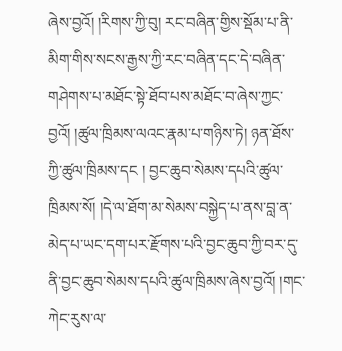ཞེས་བྱའོ། །རིགས་ཀྱི་བུ། རང་བཞིན་གྱིས་སྡོམ་པ་ནི་མིག་གིས་སངས་རྒྱས་ཀྱི་རང་བཞིན་དང་དེ་བཞིན་གཤེགས་པ་མཐོང་སྟེ་ཐོབ་པས་མཐོང་བ་ཞེས་ཀྱང་བྱའོ། །ཚུལ་ཁྲིམས་ལའང་རྣམ་པ་གཉིས་ཏེ། ཉན་ཐོས་ཀྱི་ཚུལ་ཁྲིམས་དང ། བྱང་ཆུབ་སེམས་དཔའི་ཚུལ་ཁྲིམས་སོ། །དེ་ལ་ཐོག་མ་སེམས་བསྐྱེད་པ་ནས་བླ་ན་མེད་པ་ཡང་དག་པར་རྫོགས་པའི་བྱང་ཆུབ་ཀྱི་བར་དུ་ནི་བྱང་ཆུབ་སེམས་དཔའི་ཚུལ་ཁྲིམས་ཞེས་བྱའོ། །གང་ཀེང་རུས་ལ་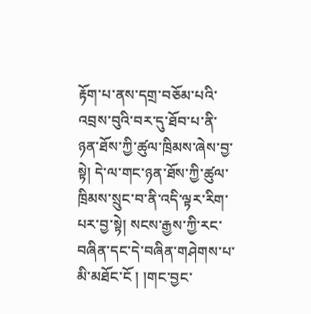རྟོག་པ་ནས་དགྲ་བཅོམ་པའི་འབྲས་བུའི་བར་དུ་ཐོབ་པ་ནི་ཉན་ཐོས་ཀྱི་ཚུལ་ཁྲིམས་ཞེས་བྱ་སྟེ། དེ་ལ་གང་ཉན་ཐོས་ཀྱི་ཚུལ་ཁྲིམས་སྲུང་བ་ནི་འདི་ལྟར་རིག་པར་བྱ་སྟེ། སངས་རྒྱས་ཀྱི་རང་
བཞིན་དང་དེ་བཞིན་གཤེགས་པ་མི་མཐོང་ངོ ། །གང་བྱང་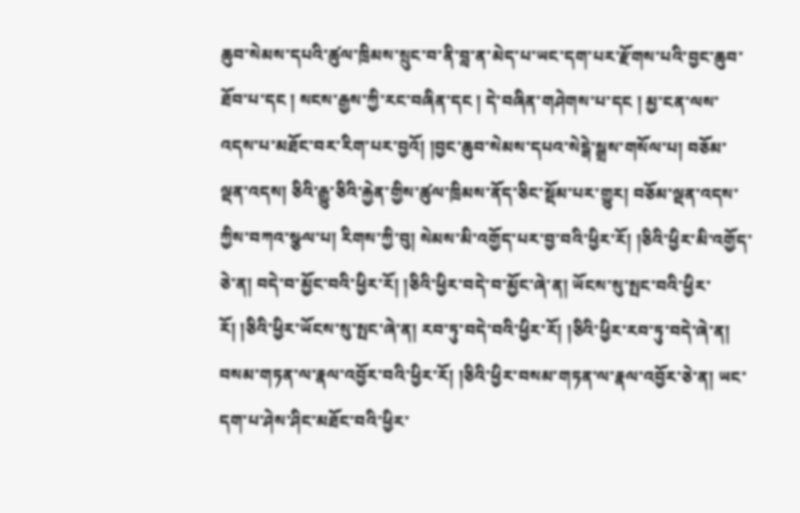ཆུབ་སེམས་དཔའི་ཚུལ་ཁྲིམས་སྲུང་བ་ནི་བླ་ན་མེད་པ་ཡང་དག་པར་རྫོགས་པའི་བྱང་ཆུབ་ཐོབ་པ་དང ། སངས་རྒྱས་ཀྱི་རང་བཞིན་དང ། དེ་བཞིན་གཤེགས་པ་དང ། མྱ་ངན་ལས་འདས་པ་མཐོང་བར་རིག་པར་བྱའོ། །བྱང་ཆུབ་སེམས་དཔའ་སེངྒེ་སྒྲས་གསོལ་པ། བཅོམ་ལྡན་འདས། ཅིའི་རྒྱུ་ཅིའི་རྐྱེན་གྱིས་ཚུལ་ཁྲིམས་ནོད་ཅིང་སྡོམ་པར་གྱུར། བཅོམ་ལྡན་འདས་ཀྱིས་བཀའ་སྩལ་པ། རིགས་ཀྱི་བུ། སེམས་མི་འགྱོད་པར་བྱ་བའི་ཕྱིར་རོ། །ཅིའི་ཕྱིར་མི་འགྱོད་ཅེ་ན། བདེ་བ་མྱོང་བའི་ཕྱིར་རོ། །ཅིའི་ཕྱིར་བདེ་བ་མྱོང་ཞེ་ན། ཡོངས་སུ་སྤང་བའི་ཕྱིར་རོ། །ཅིའི་ཕྱིར་ཡོངས་སུ་སྤང་ཞེ་ན། རབ་ཏུ་བདེ་བའི་ཕྱིར་རོ། །ཅིའི་ཕྱིར་རབ་ཏུ་བདེ་ཞེ་ན། བསམ་གཏན་ལ་རྣལ་འབྱོར་བའི་ཕྱིར་རོ། །ཅིའི་ཕྱིར་བསམ་གཏན་ལ་རྣལ་འབྱོར་ཅེ་ན། ཡང་དག་པ་ཤེས་ཤིང་མཐོང་བའི་ཕྱིར་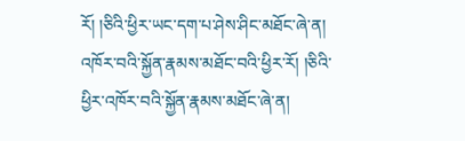རོ། །ཅིའི་ཕྱིར་ཡང་དག་པ་ཤེས་ཤིང་མཐོང་ཞེ་ན། འཁོར་བའི་སྐྱོན་རྣམས་མཐོང་བའི་ཕྱིར་རོ། །ཅིའི་ཕྱིར་འཁོར་བའི་སྐྱོན་རྣམས་མཐོང་ཞེ་ན།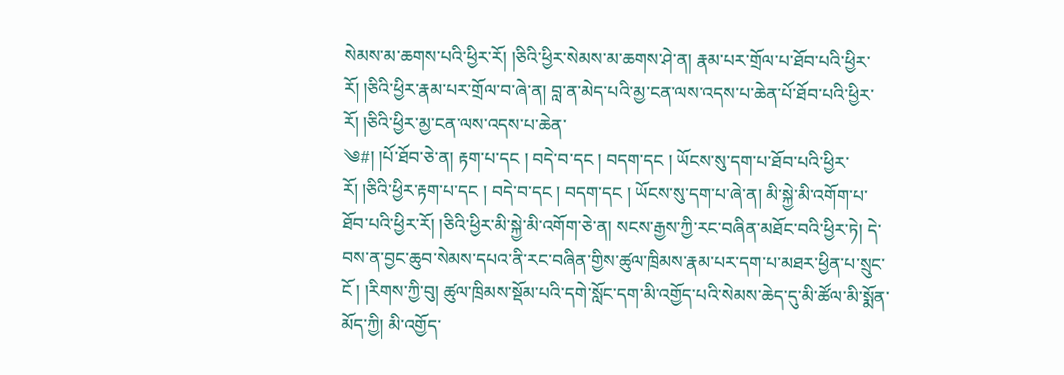སེམས་མ་ཆགས་པའི་ཕྱིར་རོ། །ཅིའི་ཕྱིར་སེམས་མ་ཆགས་ཤེ་ན། རྣམ་པར་གྲོལ་པ་ཐོབ་པའི་ཕྱིར་རོ། །ཅིའི་ཕྱིར་རྣམ་པར་གྲོལ་བ་ཞེ་ན། བླ་ན་མེད་པའི་མྱ་ངན་ལས་འདས་པ་ཆེན་པོ་ཐོབ་པའི་ཕྱིར་རོ། །ཅིའི་ཕྱིར་མྱ་ངན་ལས་འདས་པ་ཆེན་
༄#། །པོ་ཐོབ་ཅེ་ན། རྟག་པ་དང ། བདེ་བ་དང ། བདག་དང ། ཡོངས་སུ་དག་པ་ཐོབ་པའི་ཕྱིར་རོ། །ཅིའི་ཕྱིར་རྟག་པ་དང ། བདེ་བ་དང ། བདག་དང ། ཡོངས་སུ་དག་པ་ཞེ་ན། མི་སྐྱེ་མི་འགོག་པ་ཐོབ་པའི་ཕྱིར་རོ། །ཅིའི་ཕྱིར་མི་སྐྱེ་མི་འགོག་ཅེ་ན། སངས་རྒྱས་ཀྱི་རང་བཞིན་མཐོང་བའི་ཕྱིར་ཏེ། དེ་བས་ན་བྱང་ཆུབ་སེམས་དཔའ་ནི་རང་བཞིན་གྱིས་ཚུལ་ཁྲིམས་རྣམ་པར་དག་པ་མཐར་ཕྱིན་པ་སྲུང་ངོ ། །རིགས་ཀྱི་བུ། ཚུལ་ཁྲིམས་སྡོམ་པའི་དགེ་སློང་དག་མི་འགྱོད་པའི་སེམས་ཆེད་དུ་མི་ཚོལ་མི་སྨོན་མོད་ཀྱི། མི་འགྱོད་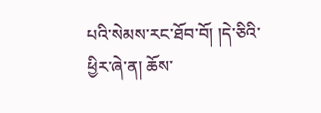པའི་སེམས་རང་ཐོབ་བོ། །དེ་ཅིའི་ཕྱིར་ཞེ་ན། ཆོས་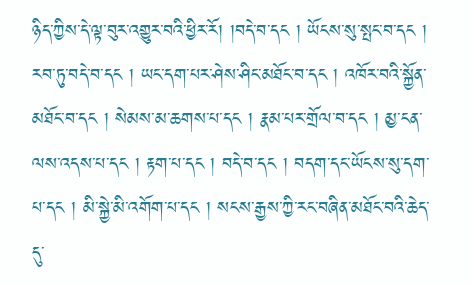ཉིད་ཀྱིས་དེ་ལྟ་བུར་འགྱུར་བའི་ཕྱིར་རོ། །བདེ་བ་དང ། ཡོངས་སུ་སྤང་བ་དང ། རབ་ཏུ་བདེ་བ་དང ། ཡང་དག་པར་ཤེས་ཤིང་མཐོང་བ་དང ། འཁོར་བའི་སྐྱོན་མཐོང་བ་དང ། སེམས་མ་ཆགས་པ་དང ། རྣམ་པར་གྲོལ་བ་དང ། མྱ་ངན་ལས་འདས་པ་དང ། རྟག་པ་དང ། བདེ་བ་དང ། བདག་དང་ཡོངས་སུ་དག་པ་དང ། མི་སྐྱེ་མི་འགོག་པ་དང ། སངས་རྒྱས་ཀྱི་རང་བཞིན་མཐོང་བའི་ཆེད་དུ་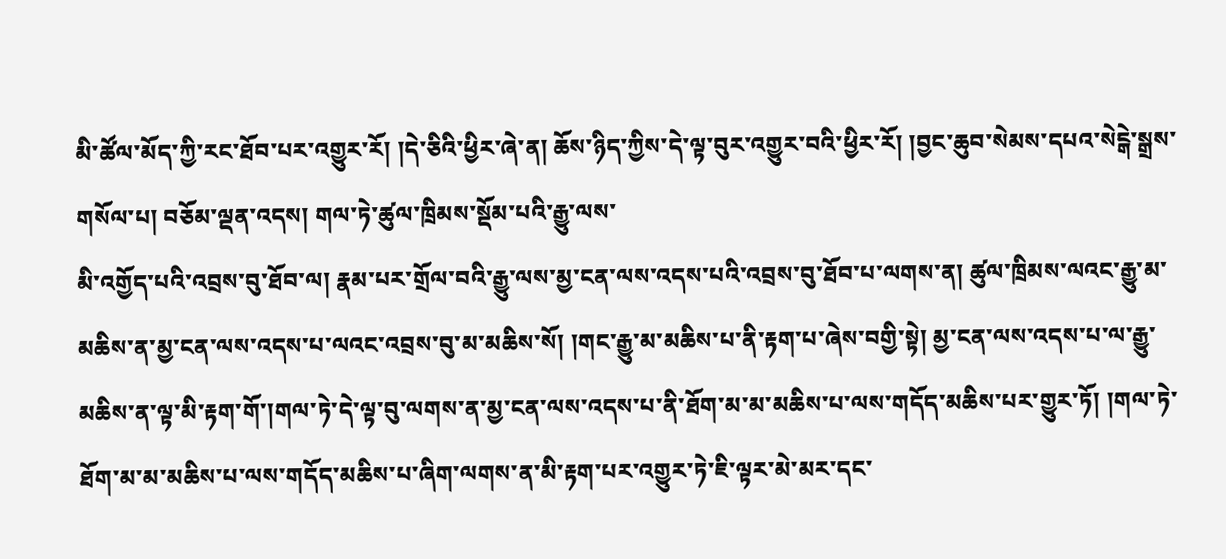མི་ཚོལ་མོད་ཀྱི་རང་ཐོབ་པར་འགྱུར་རོ། །དེ་ཅིའི་ཕྱིར་ཞེ་ན། ཆོས་ཉིད་ཀྱིས་དེ་ལྟ་བུར་འགྱུར་བའི་ཕྱིར་རོ། །བྱང་ཆུབ་སེམས་དཔའ་སེངྒེ་སྒྲས་གསོལ་པ། བཅོམ་ལྡན་འདས། གལ་ཏེ་ཚུལ་ཁྲིམས་སྡོམ་པའི་རྒྱུ་ལས་
མི་འགྱོད་པའི་འབྲས་བུ་ཐོབ་ལ། རྣམ་པར་གྲོལ་བའི་རྒྱུ་ལས་མྱ་ངན་ལས་འདས་པའི་འབྲས་བུ་ཐོབ་པ་ལགས་ན། ཚུལ་ཁྲིམས་ལའང་རྒྱུ་མ་མཆིས་ན་མྱ་ངན་ལས་འདས་པ་ལའང་འབྲས་བུ་མ་མཆིས་སོ། །གང་རྒྱུ་མ་མཆིས་པ་ནི་རྟག་པ་ཞེས་བགྱི་སྟེ། མྱ་ངན་ལས་འདས་པ་ལ་རྒྱུ་མཆིས་ན་ལྟ་མི་རྟག་གོ་།གལ་ཏེ་དེ་ལྟ་བུ་ལགས་ན་མྱ་ངན་ལས་འདས་པ་ནི་ཐོག་མ་མ་མཆིས་པ་ལས་གདོད་མཆིས་པར་གྱུར་ཏོ། །གལ་ཏེ་ཐོག་མ་མ་མཆིས་པ་ལས་གདོད་མཆིས་པ་ཞིག་ལགས་ན་མི་རྟག་པར་འགྱུར་ཏེ་ཇི་ལྟར་མེ་མར་དང་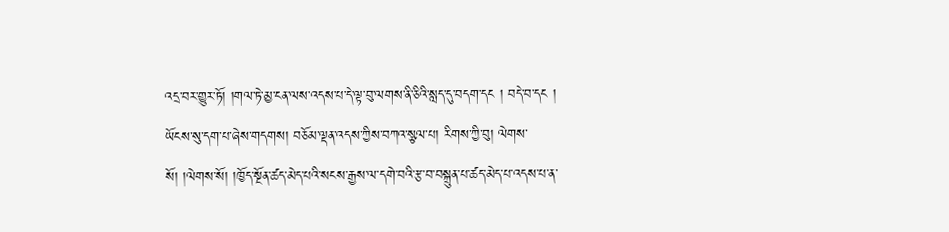འདྲ་བར་གྱུར་ཏོ། །གལ་ཏེ་མྱ་ངན་ལས་འདས་པ་དེ་ལྟ་བུ་ལགས་ནི་ཅིའི་སླད་དུ་བདག་དང ། བདེ་བ་དང ། ཡོངས་སུ་དག་པ་ཞེས་གདགས། བཅོམ་ལྡན་འདས་ཀྱིས་བཀའ་སྩལ་པ། རིགས་ཀྱི་བུ། ལེགས་སོ། །ལེགས་སོ། །ཁྱོད་སྔོན་ཚད་མེད་པའི་སངས་རྒྱས་ལ་དགེ་བའི་རྩ་བ་བསྐྲུན་པ་ཚད་མེད་པ་འདས་པ་ན་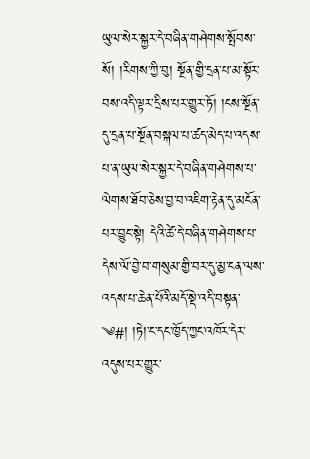ཡུལ་སེར་སྐྱར་དེ་བཞིན་གཤེགས་སྤོབས་སོ། །རིགས་ཀྱི་བུ། སྔོན་གྱི་དྲན་པ་མ་སྟོར་བས་འདི་ལྟར་དྲིས་པར་གྱུར་ཏོ། །ངས་སྔོན་དུ་དྲན་པ་སྔོན་བསྐལ་པ་ཚད་མེད་པ་འདས་པ་ན་ཡུལ་སེར་སྐྱར་དེ་བཞིན་གཤེགས་པ་ལེགས་ཐོབ་ཅེས་བྱ་བ་འཇིག་རྟེན་དུ་མངོན་པར་བྱུང་སྟེ། དེའི་ཚེ་དེ་བཞིན་གཤེགས་པ་དེས་ལོ་བྱེ་བ་གསུམ་གྱི་བར་དུ་མྱ་ངན་ལས་འདས་པ་ཆེན་པོའི་མདོ་སྡེ་འདི་བསྟན་
༄#། །ཏེ།་ང་དང་ཁྱོད་ཀྱང་འཁོར་དེར་འདུས་པར་གྱུར་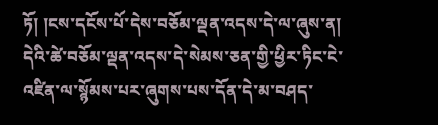ཏོ། །ངས་དངོས་པོ་དེས་བཅོམ་ལྡན་འདས་དེ་ལ་ཞུས་ན། དེའི་ཚེ་བཅོམ་ལྡན་འདས་དེ་སེམས་ཅན་གྱི་ཕྱིར་ཏིང་ངེ་འཛིན་ལ་སྙོམས་པར་ཞུགས་པས་དོན་དེ་མ་བཤད་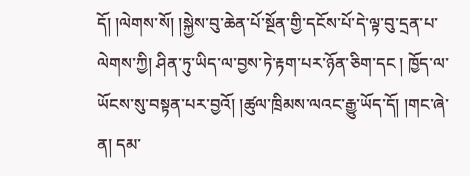དོ། །ལེགས་སོ། །སྐྱེས་བུ་ཆེན་པོ་སྔོན་གྱི་དངོས་པོ་དེ་ལྟ་བུ་དྲན་པ་ལེགས་ཀྱི། ཤིན་ཏུ་ཡིད་ལ་བྱས་ཏེ་རྟག་པར་ཉོན་ཅིག་དང ། ཁྱོད་ལ་ཡོངས་སུ་བསྟན་པར་བྱའོ། །ཚུལ་ཁྲིམས་ལའང་རྒྱུ་ཡོད་དོ། །གང་ཞེ་ན། དམ་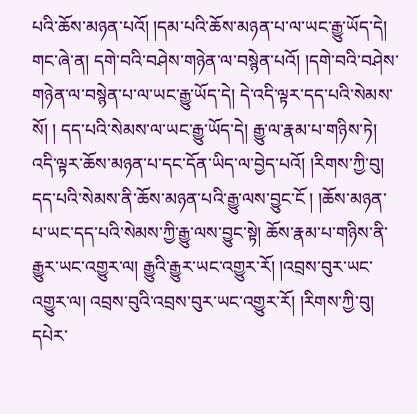པའི་ཆོས་མཉན་པའོ། །དམ་པའི་ཆོས་མཉན་པ་ལ་ཡང་རྒྱུ་ཡོད་དེ། གང་ཞེ་ན། དགེ་བའི་བཤེས་གཉེན་ལ་བསྙེན་པའོ། །དགེ་བའི་བཤེས་གཉེན་ལ་བསྙེན་པ་ལ་ཡང་རྒྱུ་ཡོད་དེ། དེ་འདི་ལྟར་དད་པའི་སེམས་སོ། ། དད་པའི་སེམས་ལ་ཡང་རྒྱུ་ཡོད་དེ། རྒྱུ་ལ་རྣམ་པ་གཉིས་ཏེ། འདི་ལྟར་ཆོས་མཉན་པ་དང་དོན་ཡིད་ལ་བྱེད་པའོ། །རིགས་ཀྱི་བུ། དད་པའི་སེམས་ནི་ཆོས་མཉན་པའི་རྒྱུ་ལས་བྱུང་ངོ ། །ཆོས་མཉན་པ་ཡང་དད་པའི་སེམས་ཀྱི་རྒྱུ་ལས་བྱུང་སྟེ། ཆོས་རྣམ་པ་གཉིས་ནི་རྒྱུར་ཡང་འགྱུར་ལ། རྒྱུའི་རྒྱུར་ཡང་འགྱུར་རོ། །འབྲས་བུར་ཡང་འགྱུར་ལ། འབྲས་བུའི་འབྲས་བུར་ཡང་འགྱུར་རོ། །རིགས་ཀྱི་བུ། དཔེར་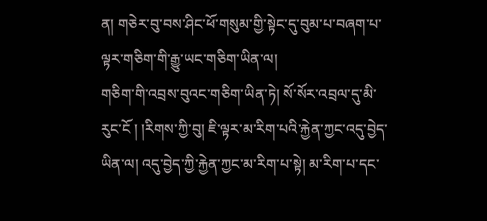ན། གཅེར་བུ་བས་ཤིང་ཕོ་གསུམ་གྱི་སྟེང་དུ་བུམ་པ་བཞག་པ་ལྟར་གཅིག་གི་རྒྱུ་ཡང་གཅིག་ཡིན་ལ།
གཅིག་གི་འབྲས་བུའང་གཅིག་ཡིན་ཏེ། སོ་སོར་འབྲལ་དུ་མི་རུང་ངོ ། །རིགས་ཀྱི་བུ། ཇི་ལྟར་མ་རིག་པའི་རྐྱེན་ཀྱང་འདུ་བྱེད་ཡིན་ལ། འདུ་བྱེད་ཀྱི་རྐྱེན་ཀྱང་མ་རིག་པ་སྟེ། མ་རིག་པ་དང་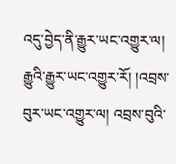འདུ་བྱེད་ནི་རྒྱུར་ཡང་འགྱུར་ལ། རྒྱུའི་རྒྱུར་ཡང་འགྱུར་རོ། །འབྲས་བུར་ཡང་འགྱུར་ལ། འབྲས་བུའི་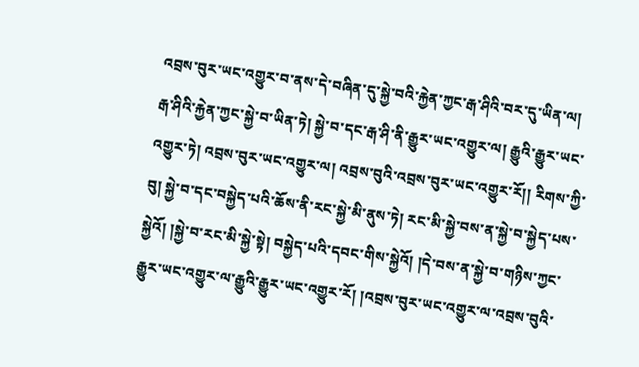འབྲས་བུར་ཡང་འགྱུར་བ་ནས་དེ་བཞིན་དུ་སྐྱེ་བའི་རྐྱེན་ཀྱང་རྒ་ཤིའི་བར་དུ་ཡིན་ལ། རྒ་ཤིའི་རྐྱེན་ཀྱང་སྐྱེ་བ་ཡིན་ཏེ། སྐྱེ་བ་དང་རྒ་ཤི་ནི་རྒྱུར་ཡང་འགྱུར་ལ། རྒྱུའི་རྒྱུར་ཡང་འགྱུར་ཏེ། འབྲས་བུར་ཡང་འགྱུར་ལ། འབྲས་བུའི་འབྲས་བུར་ཡང་འགྱུར་རོ།། རིགས་ཀྱི་བུ། སྐྱེ་བ་དང་བསྐྱེད་པའི་ཆོས་ནི་རང་སྐྱེ་མི་ནུས་ཏེ། རང་མི་སྐྱེ་བས་ན་སྐྱེ་བ་སྐྱེད་པས་སྐྱེའོ། །སྐྱེ་བ་རང་མི་སྐྱེ་སྟེ། བསྐྱེད་པའི་དབང་གིས་སྐྱེའོ། །དེ་བས་ན་སྐྱེ་བ་གཉིས་ཀྱང་རྒྱུར་ཡང་འགྱུར་ལ་རྒྱུའི་རྒྱུར་ཡང་འགྱུར་རོ། །འབྲས་བུར་ཡང་འགྱུར་ལ་འབྲས་བུའི་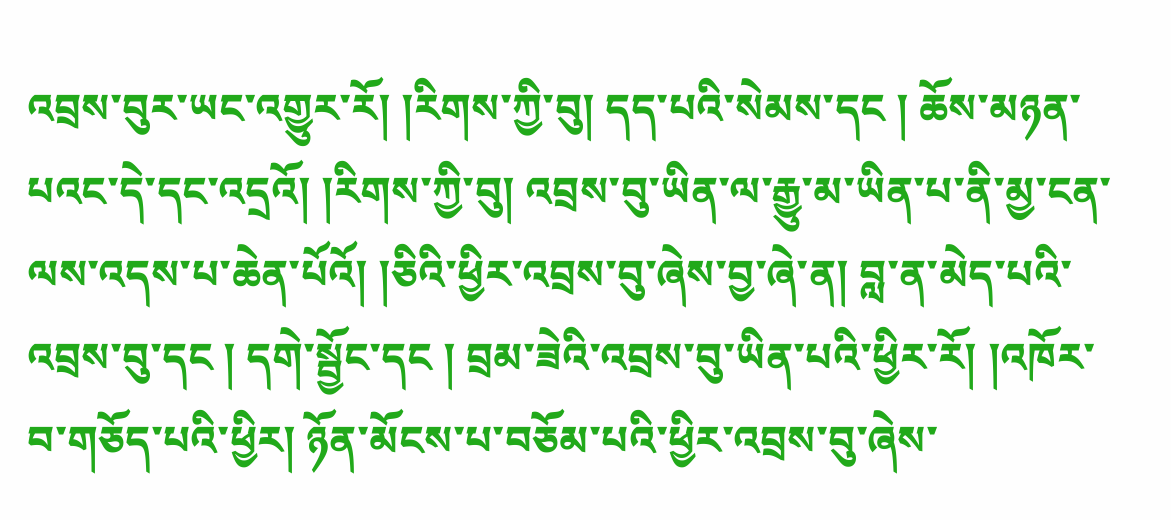འབྲས་བུར་ཡང་འགྱུར་རོ། །རིགས་ཀྱི་བུ། དད་པའི་སེམས་དང ། ཆོས་མཉན་པའང་དེ་དང་འདྲའོ། །རིགས་ཀྱི་བུ། འབྲས་བུ་ཡིན་ལ་རྒྱུ་མ་ཡིན་པ་ནི་མྱ་ངན་ལས་འདས་པ་ཆེན་པོའོ། །ཅིའི་ཕྱིར་འབྲས་བུ་ཞེས་བྱ་ཞེ་ན། བླ་ན་མེད་པའི་འབྲས་བུ་དང ། དགེ་སྦྱོང་དང ། བྲམ་ཟེའི་འབྲས་བུ་ཡིན་པའི་ཕྱིར་རོ། །འཁོར་བ་གཅོད་པའི་ཕྱིར། ཉོན་མོངས་པ་བཅོམ་པའི་ཕྱིར་འབྲས་བུ་ཞེས་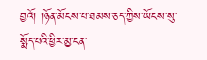བྱའོ། །ཉོན་མོངས་པ་ཐམས་ཅད་ཀྱིས་ཡོངས་སུ་སྨོད་པའི་ཕྱིར་མྱ་ངན་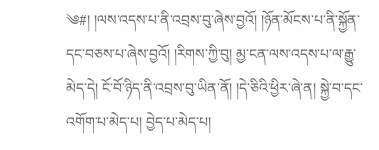༄#། །ལས་འདས་པ་ནི་འབྲས་བུ་ཞེས་བྱའོ། །ཉོན་མོངས་པ་ནི་སྐྱོན་དང་བཅས་པ་ཞེས་བྱའོ། །རིགས་ཀྱི་བུ། མྱ་ངན་ལས་འདས་པ་ལ་རྒྱུ་མེད་དེ། ངོ་བོ་ཉིད་ནི་འབྲས་བུ་ཡིན་ནོ། །དེ་ཅིའི་ཕྱིར་ཞེ་ན། སྐྱེ་བ་དང་འགོག་པ་མེད་པ། བྱེད་པ་མེད་པ།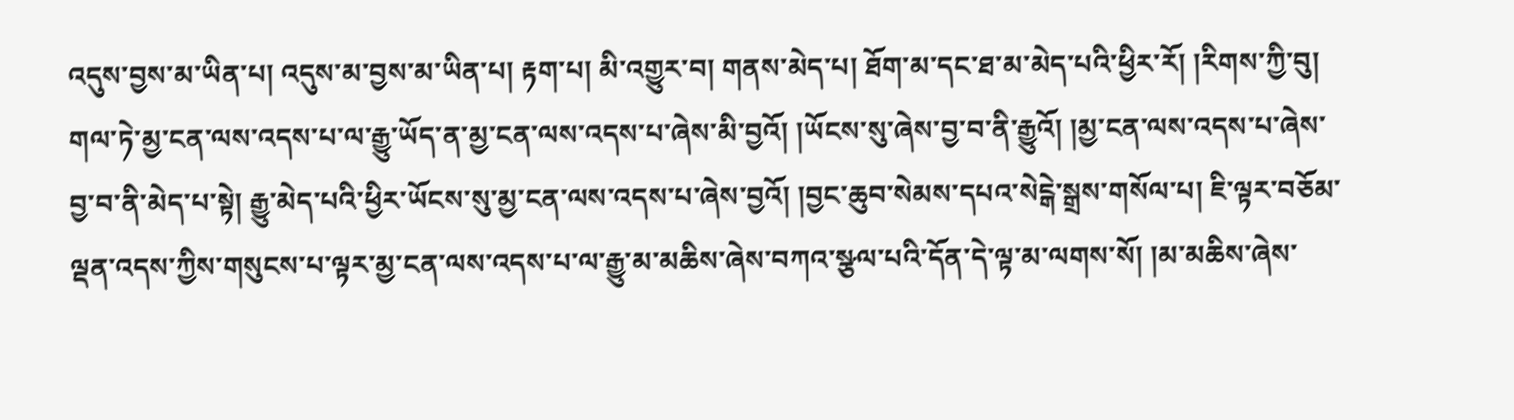འདུས་བྱས་མ་ཡིན་པ། འདུས་མ་བྱས་མ་ཡིན་པ། རྟག་པ། མི་འགྱུར་བ། གནས་མེད་པ། ཐོག་མ་དང་ཐ་མ་མེད་པའི་ཕྱིར་རོ། །རིགས་ཀྱི་བུ། གལ་ཏེ་མྱ་ངན་ལས་འདས་པ་ལ་རྒྱུ་ཡོད་ན་མྱ་ངན་ལས་འདས་པ་ཞེས་མི་བྱའོ། །ཡོངས་སུ་ཞེས་བྱ་བ་ནི་རྒྱུའོ། །མྱ་ངན་ལས་འདས་པ་ཞེས་བྱ་བ་ནི་མེད་པ་སྟེ། རྒྱུ་མེད་པའི་ཕྱིར་ཡོངས་སུ་མྱ་ངན་ལས་འདས་པ་ཞེས་བྱའོ། །བྱང་ཆུབ་སེམས་དཔའ་སེངྒེ་སྒྲས་གསོལ་པ། ཇི་ལྟར་བཅོམ་ལྡན་འདས་ཀྱིས་གསུངས་པ་ལྟར་མྱ་ངན་ལས་འདས་པ་ལ་རྒྱུ་མ་མཆིས་ཞེས་བཀའ་སྩལ་པའི་དོན་དེ་ལྟ་མ་ལགས་སོ། །མ་མཆིས་ཞེས་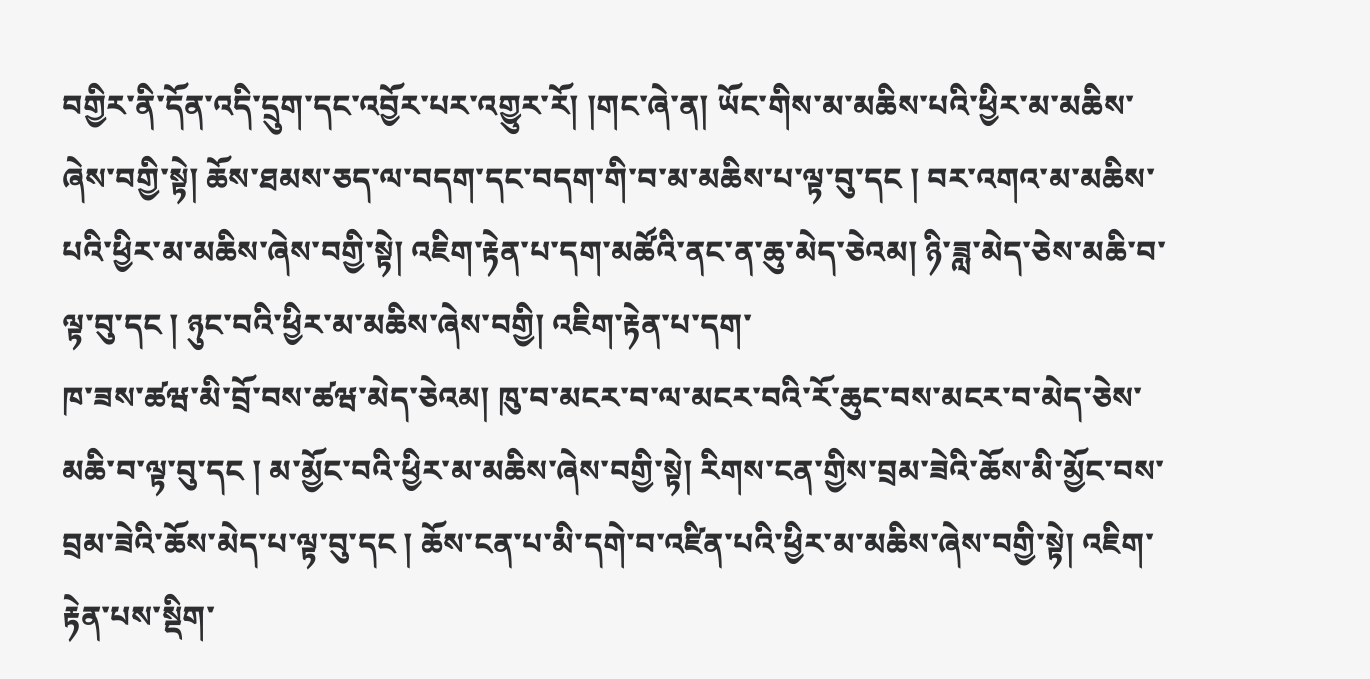བགྱིར་ནི་དོན་འདི་དྲུག་དང་འབྱོར་པར་འགྱུར་རོ། །གང་ཞེ་ན། ཡོང་གིས་མ་མཆིས་པའི་ཕྱིར་མ་མཆིས་ཞེས་བགྱི་སྟེ། ཆོས་ཐམས་ཅད་ལ་བདག་དང་བདག་གི་བ་མ་མཆིས་པ་ལྟ་བུ་དང ། བར་འགའ་མ་མཆིས་པའི་ཕྱིར་མ་མཆིས་ཞེས་བགྱི་སྟེ། འཇིག་རྟེན་པ་དག་མཚོའི་ནང་ན་ཆུ་མེད་ཅེའམ། ཉི་ཟླ་མེད་ཅེས་མཆི་བ་ལྟ་བུ་དང ། ཉུང་བའི་ཕྱིར་མ་མཆིས་ཞེས་བགྱི། འཇིག་རྟེན་པ་དག་
ཁ་ཟས་ཚཝ་མི་བྲོ་བས་ཚཝ་མེད་ཅེའམ། ཁུ་བ་མངར་བ་ལ་མངར་བའི་རོ་ཆུང་བས་མངར་བ་མེད་ཅེས་མཆི་བ་ལྟ་བུ་དང ། མ་མྱོང་བའི་ཕྱིར་མ་མཆིས་ཞེས་བགྱི་སྟེ། རིགས་ངན་གྱིས་བྲམ་ཟེའི་ཆོས་མི་མྱོང་བས་བྲམ་ཟེའི་ཆོས་མེད་པ་ལྟ་བུ་དང ། ཆོས་ངན་པ་མི་དགེ་བ་འཛིན་པའི་ཕྱིར་མ་མཆིས་ཞེས་བགྱི་སྟེ། འཇིག་རྟེན་པས་སྡིག་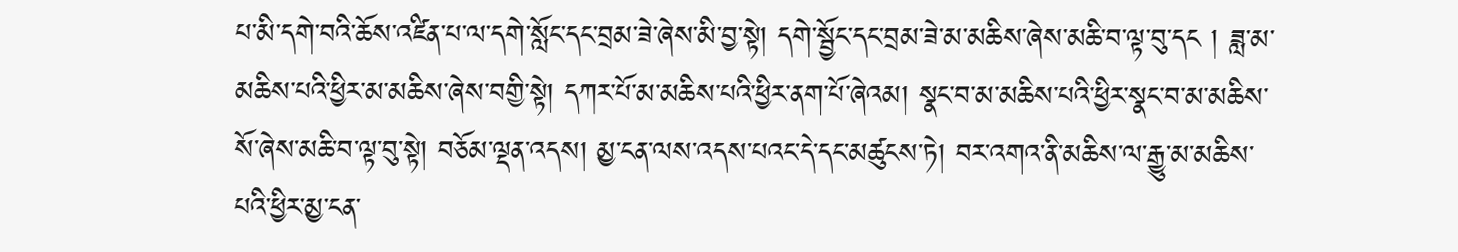པ་མི་དགེ་བའི་ཆོས་འཛིན་པ་ལ་དགེ་སློང་དང་བྲམ་ཟེ་ཞེས་མི་བྱ་སྟེ། དགེ་སྦྱོང་དང་བྲམ་ཟེ་མ་མཆིས་ཞེས་མཆི་བ་ལྟ་བུ་དང ། ཟླ་མ་མཆིས་པའི་ཕྱིར་མ་མཆིས་ཞེས་བགྱི་སྟེ། དཀར་པོ་མ་མཆིས་པའི་ཕྱིར་ནག་པོ་ཞེའམ། སྣང་བ་མ་མཆིས་པའི་ཕྱིར་སྣང་བ་མ་མཆིས་སོ་ཞེས་མཆི་བ་ལྟ་བུ་སྟེ། བཅོམ་ལྡན་འདས། མྱ་ངན་ལས་འདས་པའང་དེ་དང་མཚུངས་ཏེ། བར་འགའ་ནི་མཆིས་ལ་རྒྱུ་མ་མཆིས་པའི་ཕྱིར་མྱ་ངན་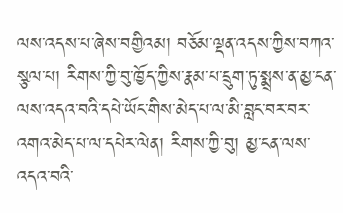ལས་འདས་པ་ཞེས་བགྱིའམ། བཅོམ་ལྡན་འདས་ཀྱིས་བཀའ་སྩལ་པ། རིགས་ཀྱི་བུ་ཁྱོད་ཀྱིས་རྣམ་པ་དྲུག་ཏུ་སྨྲས་ན་མྱ་ངན་ལས་འདའ་བའི་དཔེ་ཡོང་གིས་མེད་པ་ལ་མི་བླང་བར་བར་འགའ་མེད་པ་ལ་དཔེར་ལེན། རིགས་ཀྱི་བུ། མྱ་ངན་ལས་འདའ་བའི་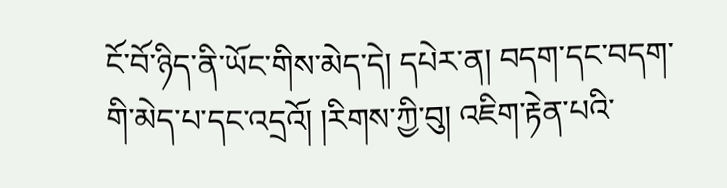ངོ་བོ་ཉིད་ནི་ཡོང་གིས་མེད་དེ། དཔེར་ན། བདག་དང་བདག་གི་མེད་པ་དང་འདྲའོ། །རིགས་ཀྱི་བུ། འཇིག་རྟེན་པའི་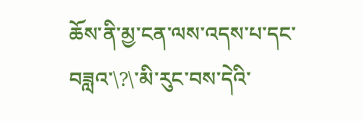ཆོས་ནི་མྱ་ངན་ལས་འདས་པ་དང་བཟླའ་\?\་མི་རུང་བས་དེའི་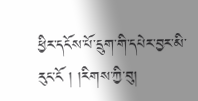ཕྱིར་དངོས་པོ་དྲུག་གི་དཔེར་བྱར་མི་རུང་ངོ ། །རིགས་ཀྱི་བུ།